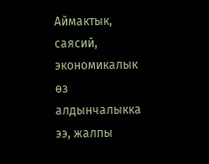Аймактык, саясий, экономикалык өз алдынчалыкка ээ, жалпы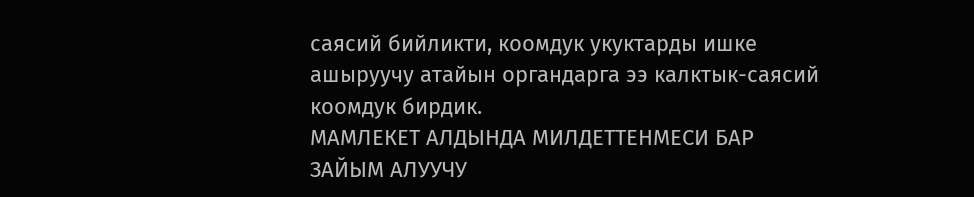саясий бийликти, коомдук укуктарды ишке ашыруучу атайын органдарга ээ калктык-саясий коомдук бирдик.
МАМЛЕКЕТ АЛДЫНДА МИЛДЕТТЕНМЕСИ БАР ЗАЙЫМ АЛУУЧУ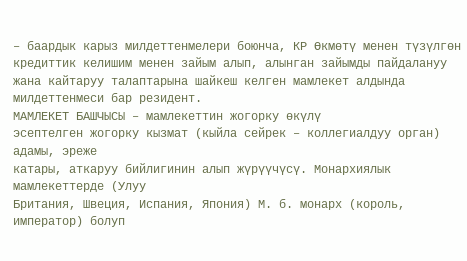– баардык карыз милдеттенмелери боюнча, КР Өкмөтү менен түзүлгөн кредиттик келишим менен зайым алып, алынган зайымды пайдалануу жана кайтаруу талаптарына шайкеш келген мамлекет алдында милдеттенмеси бар резидент.
МАМЛЕКЕТ БАШЧЫСЫ – мамлекеттин жогорку өкүлү
эсептелген жогорку кызмат (кыйла сейрек – коллегиалдуу орган) адамы, эреже
катары, аткаруу бийлигинин алып жүрүүчүсү. Монархиялык мамлекеттерде (Улуу
Британия, Швеция, Испания, Япония) М. б. монарх (король, император) болуп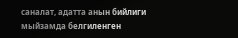саналат, адатта анын бийлиги мыйзамда белгиленген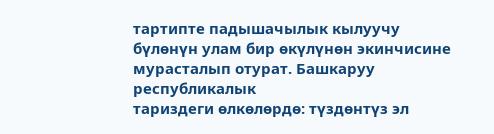тартипте падышачылык кылуучу
бүлөнүн улам бир өкүлүнөн экинчисине мурасталып отурат. Башкаруу республикалык
тариздеги өлкөлөрдө: түздөнтүз эл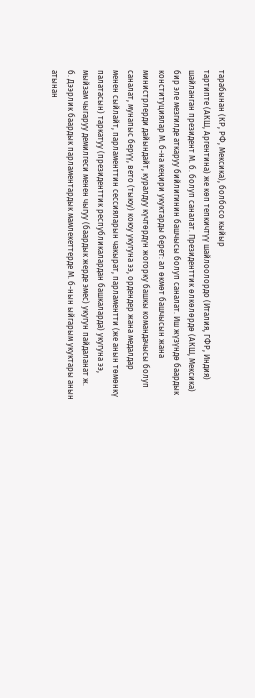тарабынан (КР, РФ, Мексика), болбосо кыйыр
тартипте (АКШ, Аргентина) же көп тепкичтүү шайлоолордо (Италия, ГФР, Индия)
шайланган президент М. б. болуп саналат. Президенттик өлкөлөрдө (АКШ, Мексика)
бир эле мезгилде аткаруу бийлигинин башчысы болуп саналат. Иш жүзүндө баардык
конституциялар М. б-на кеңири укуктарды берет: ал өкмөт башчысын жана
министрлерди дайындайт, куралдуу күчтөрдүн жогорку башкы командачысы болуп
саналат, мунапыс берүү, вето (тыюу) коюу укугуна ээ, ордендер жана медалдар
менен сыйлайт, парламенттин сессияларын чакырат, парламентти (же анын төмөнкү
палатасын) таркатуу (президенттик республикалардан башкаларда) укугуна ээ,
мыйзам чыгаруу демилгеси менен чыгуу (баардык жерде эмес) укугун пайдаланат ж.
б. Дээрлик баардык парламентардык мамлекеттерде М. б-нын ыйгарым укуктары анын
атынан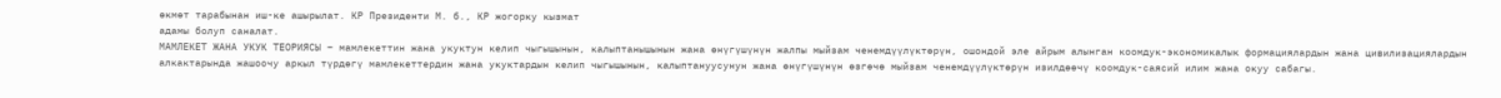өкмөт тарабынан иш-ке ашырылат. КР Президенти М. б., КР жогорку кызмат
адамы болуп саналат.
МАМЛЕКЕТ ЖАНА УКУК ТЕОРИЯСЫ – мамлекеттин жана укуктун келип чыгышынын, калыптанышынын жана өнүгүшүнүн жалпы мыйзам ченемдүүлүктөрүн, ошондой эле айрым алынган коомдук-экономикалык формациялардын жана цивилизациялардын алкактарында жашоочу аркыл түрдөгү мамлекеттердин жана укуктардын келип чыгышынын, калыптануусунун жана өнүгүшүнүн өзгөчө мыйзам ченемдүүлүктөрүн изилдөөчү коомдук-саясий илим жана окуу сабагы.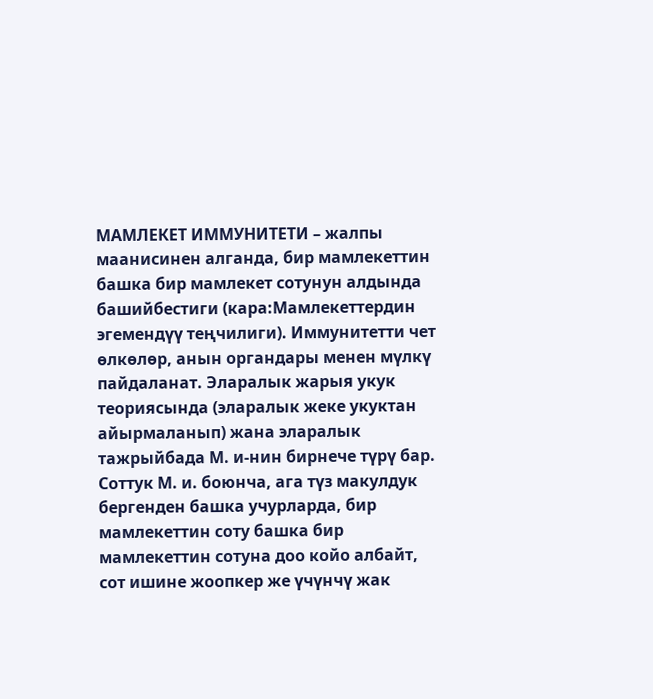МАМЛЕКЕТ ИММУНИТЕТИ – жалпы маанисинен алганда, бир мамлекеттин башка бир мамлекет сотунун алдында башийбестиги (кара:Мамлекеттердин эгемендүү теңчилиги). Иммунитетти чет өлкөлөр, анын органдары менен мүлкү пайдаланат. Эларалык жарыя укук теориясында (эларалык жеке укуктан айырмаланып) жана эларалык тажрыйбада М. и-нин бирнече түрү бар. Соттук М. и. боюнча, ага түз макулдук бергенден башка учурларда, бир мамлекеттин соту башка бир мамлекеттин сотуна доо койо албайт, сот ишине жоопкер же үчүнчү жак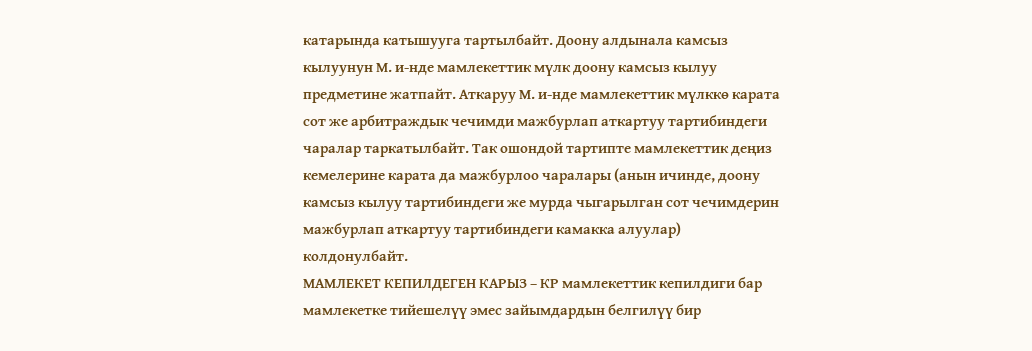катарында катышууга тартылбайт. Доону алдынала камсыз кылуунун М. и-нде мамлекеттик мүлк доону камсыз кылуу предметине жатпайт. Аткаруу М. и-нде мамлекеттик мүлккө карата сот же арбитраждык чечимди мажбурлап аткартуу тартибиндеги чаралар таркатылбайт. Так ошондой тартипте мамлекеттик деңиз кемелерине карата да мажбурлоо чаралары (анын ичинде, доону камсыз кылуу тартибиндеги же мурда чыгарылган сот чечимдерин мажбурлап аткартуу тартибиндеги камакка алуулар) колдонулбайт.
МАМЛЕКЕТ КЕПИЛДЕГЕН КАРЫЗ – КР мамлекеттик кепилдиги бар мамлекетке тийешелүү эмес зайымдардын белгилүү бир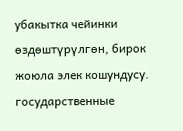убакытка чейинки өздөштүрүлгөн, бирок жоюла элек кошундусу.
государственные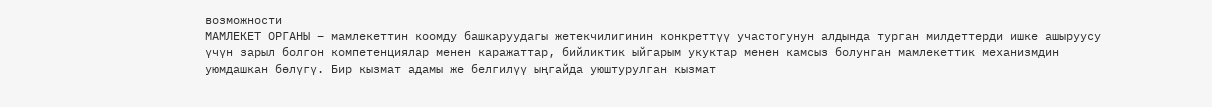возможности
МАМЛЕКЕТ ОРГАНЫ – мамлекеттин коомду башкаруудагы жетекчилигинин конкреттүү участогунун алдында турган милдеттерди ишке ашыруусу үчүн зарыл болгон компетенциялар менен каражаттар, бийликтик ыйгарым укуктар менен камсыз болунган мамлекеттик механизмдин уюмдашкан бөлүгү. Бир кызмат адамы же белгилүү ыңгайда уюштурулган кызмат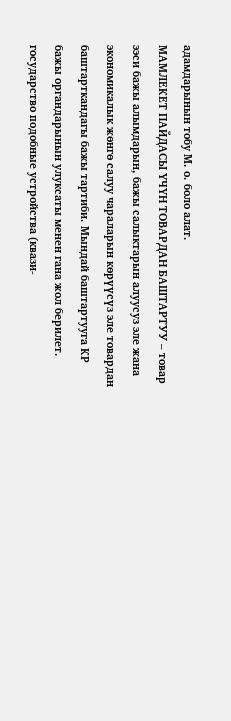адамдарынын тобу М. о. боло алат.
МАМЛЕКЕТ ПАЙДАСЫ ҮЧҮН ТОВАРДАН БАШТАРТУУ – товар ээси бажы алымдарын, бажы салыктарын алуусуз эле жана экономикалык жөнгө салуу чараларын көрүүсүз эле товардан баштарткандагы бажы тартиби. Мындай баштартууга КР бажы органдарынын улуксаты менен гана жол берилет.
государство подобные устройства (квази-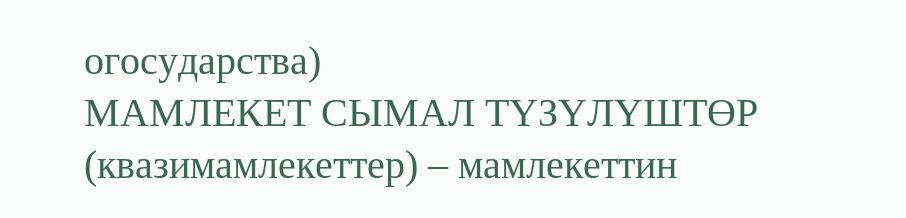огосударства)
МАМЛЕКЕТ СЫМАЛ ТҮЗҮЛҮШТӨР (квазимамлекеттер) – мамлекеттин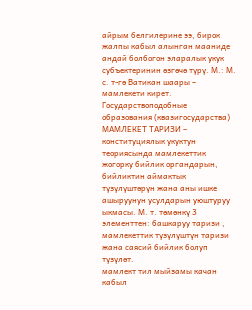айрым белгилерине ээ, бирок жалпы кабыл алынган мааниде андай болбогон эларалык укук субъектеринин өзгөчө түрү. М.: М. с. т-гө Ватикан шаары – мамлекети кирет.
Государствоподобные образования (квазигосударства)
МАМЛЕКЕТ ТАРИЗИ – конституциялык укуктун теориясында мамлекеттик жогорку бийлик органдарын, бийликтин аймактык түзүлүштөрүн жана аны ишке ашыруунун усулдарын уюштуруу ыкмасы. М. т. төмөнкү 3 элементтен: башкаруу таризи , мамлекеттик түзүлүштүн таризи жана саясий бийлик болуп түзүлөт.
мамлект тил мыйзамы качан кабыл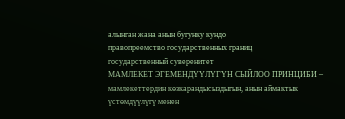алынган жана анын бугунку кундо
правопреемство государственных границ
государственный суверенитет
МАМЛЕКЕТ ЭГЕМЕНДҮҮЛҮГҮН СЫЙЛОО ПРИНЦИБИ – мамлекеттердин көзкарандысыздыгын, анын аймактык үстөмдүүлүгү менен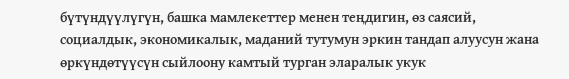бүтүндүүлүгүн, башка мамлекеттер менен теңдигин, өз саясий, социалдык, экономикалык, маданий тутумун эркин тандап алуусун жана өркүндөтүүсүн сыйлоону камтый турган эларалык укук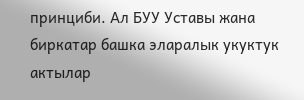принциби. Ал БУУ Уставы жана биркатар башка эларалык укуктук актылар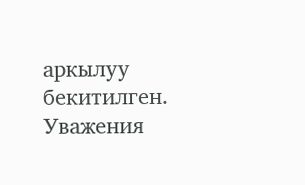аркылуу бекитилген.
Уважения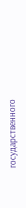государственного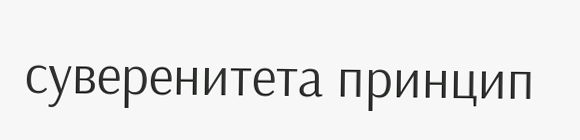суверенитета принцип